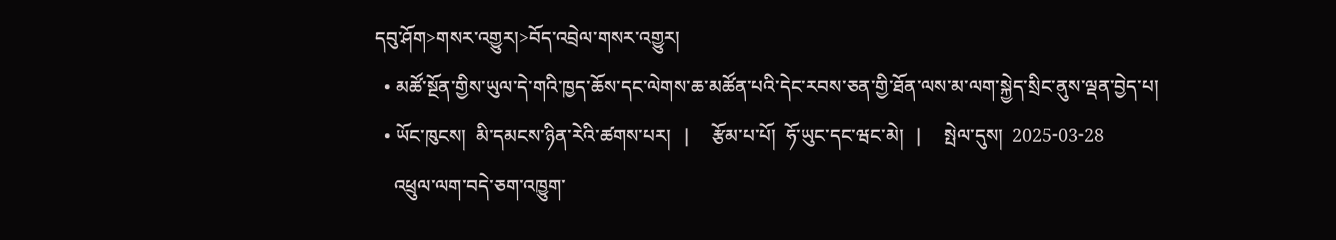དབུ་ཤོག>གསར་འགྱུར།>བོད་འབྲེལ་གསར་འགྱུར།
  • མཚོ་སྔོན་གྱིས་ཡུལ་དེ་གའི་ཁྱད་ཆོས་དང་ལེགས་ཆ་མཚོན་པའི་དེང་རབས་ཅན་གྱི་ཐོན་ལས་མ་ལག་སྐྱེད་སྲིང་ནུས་ལྡན་བྱེད་པ།
  • ཡོང་ཁུངས།  མི་དམངས་ཉིན་རེའི་ཚགས་པར།   |     རྩོམ་པ་པོ།  ཧོ་ཡུང་དང་ཝང་མེ།   |     སྤེལ་དུས།  2025-03-28
    འཕྲུལ་ལག་བདེ་ཅག་འཁྱུག་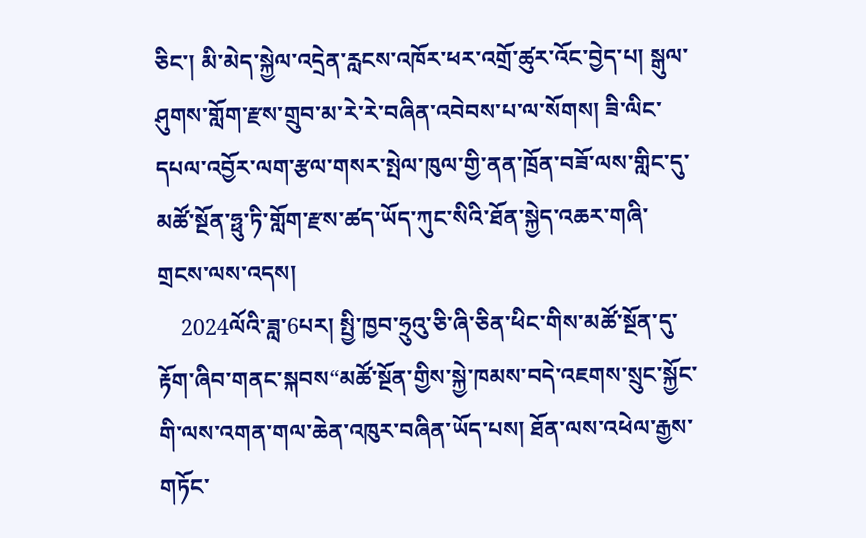ཅིང་། མི་མེད་སྐྱེལ་འདྲེན་རླངས་འཁོར་ཕར་འགྲོ་ཚུར་འོང་བྱེད་པ། སྒུལ་ཤུགས་གློག་རྫས་གྲུབ་མ་རེ་རེ་བཞིན་འབེབས་པ་ལ་སོགས། ཟི་ལིང་དཔལ་འབྱོར་ལག་རྩལ་གསར་སྤེལ་ཁུལ་གྱི་ནན་ཁྲོན་བཟོ་ལས་གླིང་དུ་མཚོ་སྔོན་ཧྥུ་ཏི་གློག་རྫས་ཚད་ཡོད་ཀུང་སིའི་ཐོན་སྐྱེད་འཆར་གཞི་གྲངས་ལས་འདས།
    2024ལོའི་ཟླ་6པར། སྤྱི་ཁྱབ་ཧྲུའུ་ཅི་ཞི་ཅིན་ཕིང་གིས་མཚོ་སྔོན་དུ་རྟོག་ཞིབ་གནང་སྐབས“མཚོ་སྔོན་གྱིས་སྐྱེ་ཁམས་བདེ་འཇགས་སྲུང་སྐྱོང་གི་ལས་འགན་གལ་ཆེན་འཁུར་བཞིན་ཡོད་པས། ཐོན་ལས་འཕེལ་རྒྱས་གཏོང་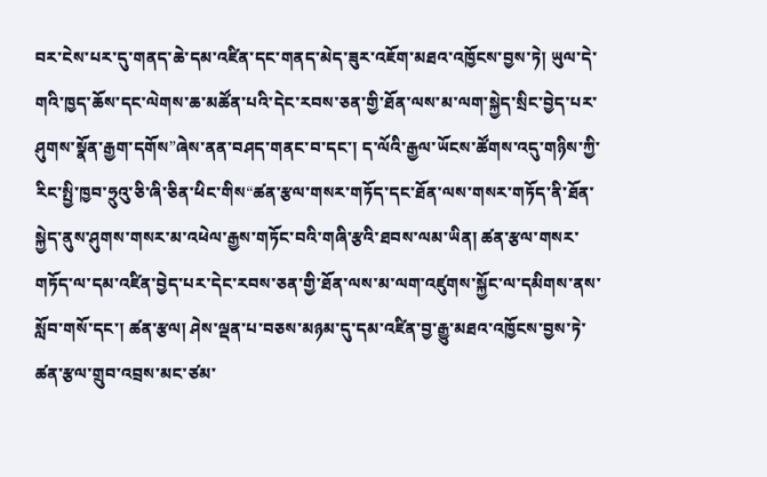བར་ངེས་པར་དུ་གནད་ཆེ་དམ་འཛིན་དང་གནད་མེད་ཟུར་འཇོག་མཐའ་འཁྱོངས་བྱས་ཏེ། ཡུལ་དེ་གའི་ཁྱད་ཆོས་དང་ལེགས་ཆ་མཚོན་པའི་དེང་རབས་ཅན་གྱི་ཐོན་ལས་མ་ལག་སྐྱེད་སྲིང་བྱེད་པར་ཤུགས་སྣོན་རྒྱག་དགོས”ཞེས་ནན་བཤད་གནང་བ་དང་། ད་ལོའི་རྒྱལ་ཡོངས་ཚོགས་འདུ་གཉིས་ཀྱི་རིང་སྤྱི་ཁྱབ་ཧྲུའུ་ཅི་ཞི་ཅིན་ཕིང་གིས“ཚན་རྩལ་གསར་གཏོད་དང་ཐོན་ལས་གསར་གཏོད་ནི་ཐོན་སྐྱེད་ནུས་ཤུགས་གསར་མ་འཕེལ་རྒྱས་གཏོང་བའི་གཞི་རྩའི་ཐབས་ལམ་ཡིན། ཚན་རྩལ་གསར་གཏོད་ལ་དམ་འཛིན་བྱེད་པར་དེང་རབས་ཅན་གྱི་ཐོན་ལས་མ་ལག་འཛུགས་སྐྱོང་ལ་དམིགས་ནས་སློབ་གསོ་དང་། ཚན་རྩལ། ཤེས་ལྡན་པ་བཅས་མཉམ་དུ་དམ་འཛིན་བྱ་རྒྱུ་མཐའ་འཁྱོངས་བྱས་ཏེ་ཚན་རྩལ་གྲུབ་འབྲས་མང་ཙམ་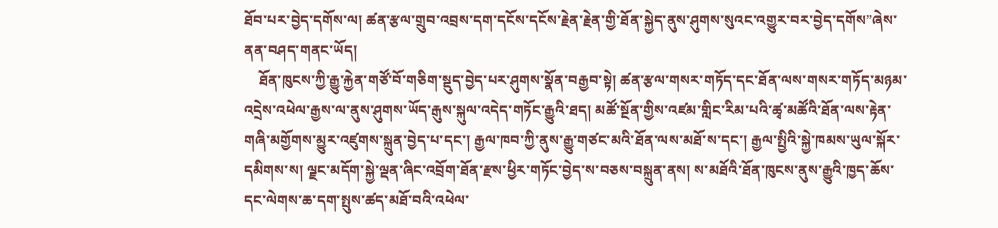ཐོབ་པར་བྱེད་དགོས་ལ། ཚན་རྩལ་གྲུབ་འབྲས་དག་དངོས་དངོས་རྗེན་རྗེན་གྱི་ཐོན་སྐྱེད་ནུས་ཤུགས་སུའང་འགྱུར་བར་བྱེད་དགོས”ཞེས་ནན་བཤད་གནང་ཡོད།
    ཐོན་ཁུངས་ཀྱི་རྒྱུ་རྐྱེན་གཙོ་བོ་གཅིག་སྡུད་བྱེད་པར་ཤུགས་སྣོན་བརྒྱབ་སྟེ། ཚན་རྩལ་གསར་གཏོད་དང་ཐོན་ལས་གསར་གཏོད་མཉམ་འདྲེས་འཕེལ་རྒྱས་ལ་ནུས་ཤུགས་ཡོད་རྒུས་སྐུལ་འདེད་གཏོང་རྒྱུའི་ཐད། མཚོ་སྔོན་གྱིས་འཛམ་གླིང་རིམ་པའི་ཚྭ་མཚོའི་ཐོན་ལས་རྟེན་གཞི་མགྱོགས་མྱུར་འཛུགས་སྐྲུན་བྱེད་པ་དང་། རྒྱལ་ཁབ་ཀྱི་ནུས་རྒྱུ་གཙང་མའི་ཐོན་ལས་མཐོ་ས་དང་། རྒྱལ་སྤྱིའི་སྐྱེ་ཁམས་ཡུལ་སྐོར་དམིགས་ས། ལྗང་མདོག་སྐྱེ་ལྡན་ཞིང་འབྲོག་ཐོན་རྫས་ཕྱིར་གཏོང་བྱེད་ས་བཅས་བསྐྲུན་ནས། ས་མཐོའི་ཐོན་ཁུངས་ནུས་རྒྱུའི་ཁྱད་ཆོས་དང་ལེགས་ཆ་དག་སྤུས་ཚད་མཐོ་བའི་འཕེལ་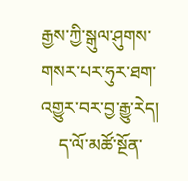རྒྱས་ཀྱི་སྒུལ་ཤུགས་གསར་པར་ཧུར་ཐག་འགྱུར་བར་བྱ་རྒྱུ་རེད།
    ད་ལོ་མཚོ་སྔོན་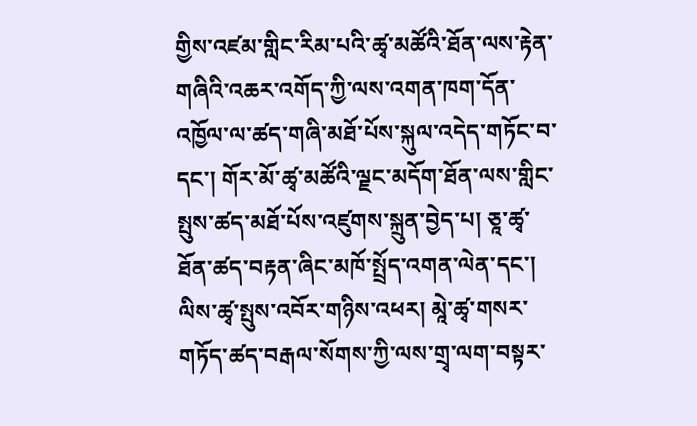གྱིས་འཛམ་གླིང་རིམ་པའི་ཚྭ་མཚོའི་ཐོན་ལས་རྟེན་གཞིའི་འཆར་འགོད་ཀྱི་ལས་འགན་ཁག་དོན་འཁྱོལ་ལ་ཚད་གཞི་མཐོ་པོས་སྐུལ་འདེད་གཏོང་བ་དང་། གོར་མོ་ཚྭ་མཚོའི་ལྗང་མདོག་ཐོན་ལས་གླིང་སྤུས་ཚད་མཐོ་པོས་འཛུགས་སྐྲུན་བྱེད་པ། ཅཱ་ཚྭ་ཐོན་ཚད་བརྟན་ཞིང་མཁོ་སྤྲོད་འགན་ལེན་དང་། ལིས་ཚྭ་སྤུས་འབོར་གཉིས་འཕར། མཱེ་ཚྭ་གསར་གཏོད་ཚད་བརྒལ་སོགས་ཀྱི་ལས་གྲྭ་ལག་བསྟར་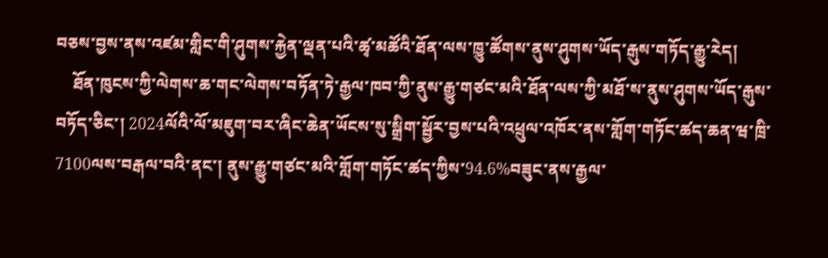བཅས་བྱས་ནས་འཛམ་གླིང་གི་ཤུགས་རྐྱེན་ལྡན་པའི་ཚྭ་མཚོའི་ཐོན་ལས་ཁྱུ་ཚོགས་ནུས་ཤུགས་ཡོད་རྒུས་གཏོད་རྒྱུ་རེད།
    ཐོན་ཁུངས་ཀྱི་ལེགས་ཆ་གང་ལེགས་བཏོན་ཏེ་རྒྱལ་ཁབ་ཀྱི་ནུས་རྒྱུ་གཙང་མའི་ཐོན་ལས་ཀྱི་མཐོ་ས་ནུས་ཤུགས་ཡོད་རྒུས་བཏོད་ཅིང་། 2024ལོའི་ལོ་མཇུག་བར་ཞིང་ཆེན་ཡོངས་སུ་སྒྲིག་སྦྱོར་བྱས་པའི་འཕྲུལ་འཁོར་ནས་གློག་གཏོང་ཚད་ཆན་ཝ་ཁྲི་7100ལས་བརྒལ་བའི་ནང་། ནུས་རྒྱུ་གཙང་མའི་གློག་གཏོང་ཚད་ཀྱིས་94.6%བཟུང་ནས་རྒྱལ་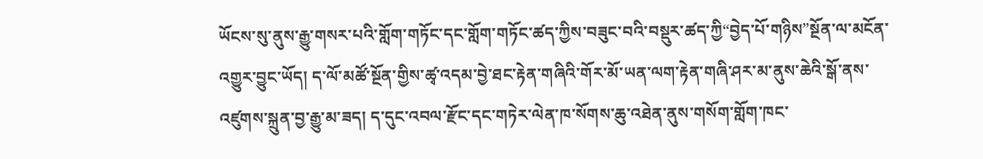ཡོངས་སུ་ནུས་རྒྱུ་གསར་པའི་གློག་གཏོང་དང་གློག་གཏོང་ཚད་ཀྱིས་བཟུང་བའི་བསྡུར་ཚད་ཀྱི“བྱེད་པོ་གཉིས”སྔོན་ལ་མངོན་འགྱུར་བྱུང་ཡོད། ད་ལོ་མཚོ་སྔོན་གྱིས་ཚྭ་འདམ་བྱེ་ཐང་རྟེན་གཞིའི་གོར་མོ་ཡན་ལག་རྟེན་གཞི་ཤར་མ་ནུས་ཆེའི་སྒོ་ནས་འཛུགས་སྐྲུན་བྱ་རྒྱུ་མ་ཟད། ད་དུང་འབལ་རྫོང་དང་གཏེར་ལེན་ཁ་སོགས་ཆུ་འཐེན་ནུས་གསོག་གློག་ཁང་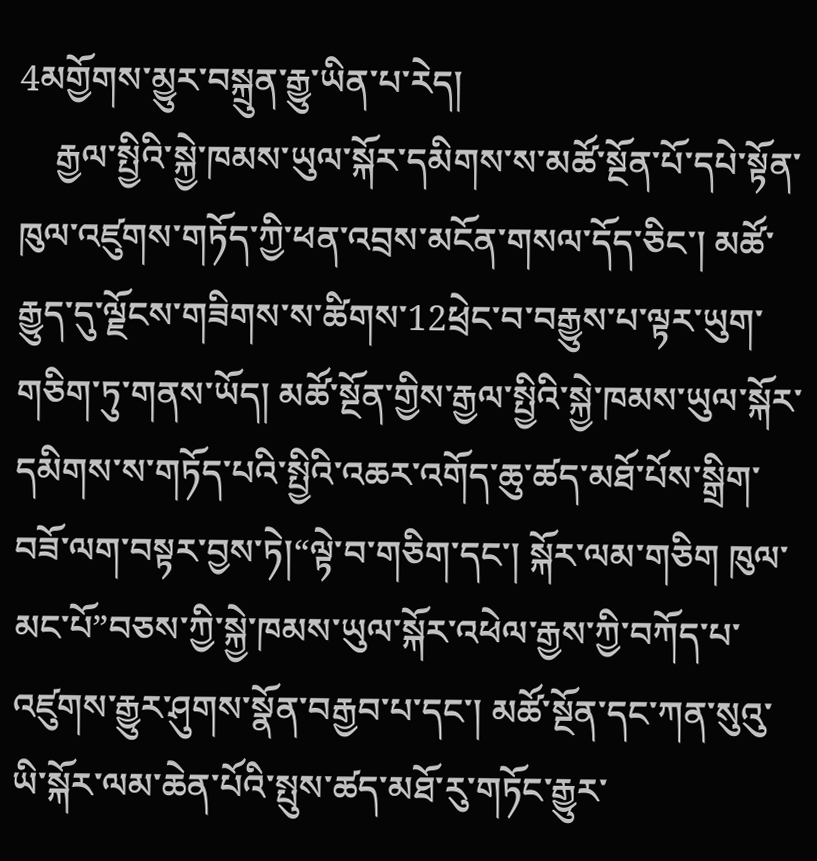4མགྱོགས་མྱུར་བསྐྲུན་རྒྱུ་ཡིན་པ་རེད།
    རྒྱལ་སྤྱིའི་སྐྱེ་ཁམས་ཡུལ་སྐོར་དམིགས་ས་མཚོ་སྔོན་པོ་དཔེ་སྟོན་ཁུལ་འཛུགས་གཏོད་ཀྱི་ཕན་འབྲས་མངོན་གསལ་དོད་ཅིང་། མཚོ་རྒྱུད་དུ་ལྗོངས་གཟིགས་ས་ཚིགས་12ཕྲེང་བ་བརྒྱུས་པ་ལྟར་ཡུག་གཅིག་ཏུ་གནས་ཡོད། མཚོ་སྔོན་གྱིས་རྒྱལ་སྤྱིའི་སྐྱེ་ཁམས་ཡུལ་སྐོར་དམིགས་ས་གཏོད་པའི་སྤྱིའི་འཆར་འགོད་ཆུ་ཚད་མཐོ་པོས་སྒྲིག་བཟོ་ལག་བསྟར་བྱས་ཏེ།“ལྟེ་བ་གཅིག་དང་། སྐོར་ལམ་གཅིག ཁུལ་མང་པོ”བཅས་ཀྱི་སྐྱེ་ཁམས་ཡུལ་སྐོར་འཕེལ་རྒྱས་ཀྱི་བཀོད་པ་འཛུགས་རྒྱུར་ཤུགས་སྣོན་བརྒྱབ་པ་དང་། མཚོ་སྔོན་དང་ཀན་སུའུ་ཡི་སྐོར་ལམ་ཆེན་པོའི་སྤུས་ཚད་མཐོ་རུ་གཏོང་རྒྱུར་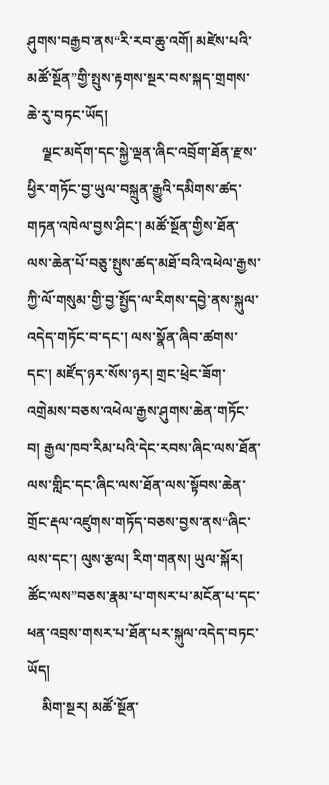ཤུགས་བརྒྱབ་ནས“རི་རབ་ཆུ་འགོ། མཛེས་པའི་མཚོ་སྔོན”གྱི་སྤུས་རྟགས་སྔར་བས་སྐད་གྲགས་ཆེ་རུ་བཏང་ཡོད།
    ལྗང་མདོག་དང་སྐྱེ་ལྡན་ཞིང་འབྲོག་ཐོན་རྫས་ཕྱིར་གཏོང་བྱ་ཡུལ་བསྐྲུན་རྒྱུའི་དམིགས་ཚད་གཏན་འཁེལ་བྱས་ཤིང་། མཚོ་སྔོན་གྱིས་ཐོན་ལས་ཆེན་པོ་བཅུ་སྤུས་ཚད་མཐོ་བའི་འཕེལ་རྒྱས་ཀྱི་ལོ་གསུམ་གྱི་བྱ་སྤྱོད་ལ་རིགས་དབྱེ་ནས་སྐུལ་འདེད་གཏོང་བ་དང་། ལས་སྣོན་ཞིབ་ཚགས་དང་། མཛོད་ཉར་སོས་ཉར། གྲང་ཕྲེང་ཟོག་འགྲེམས་བཅས་འཕེལ་རྒྱས་ཤུགས་ཆེན་གཏོང་བ། རྒྱལ་ཁབ་རིམ་པའི་དེང་རབས་ཞིང་ལས་ཐོན་ལས་གླིང་དང་ཞིང་ལས་ཐོན་ལས་སྟོབས་ཆེན་གྲོང་རྡལ་འཛུགས་གཏོད་བཅས་བྱས་ནས“ཞིང་ལས་དང་། ལུས་རྩལ། རིག་གནས། ཡུལ་སྐོར། ཚོང་ལས”བཅས་རྣམ་པ་གསར་པ་མངོན་པ་དང་ཕན་འབྲས་གསར་པ་ཐོན་པར་སྐུལ་འདེད་བཏང་ཡོད།
    མིག་སྔར། མཚོ་སྔོན་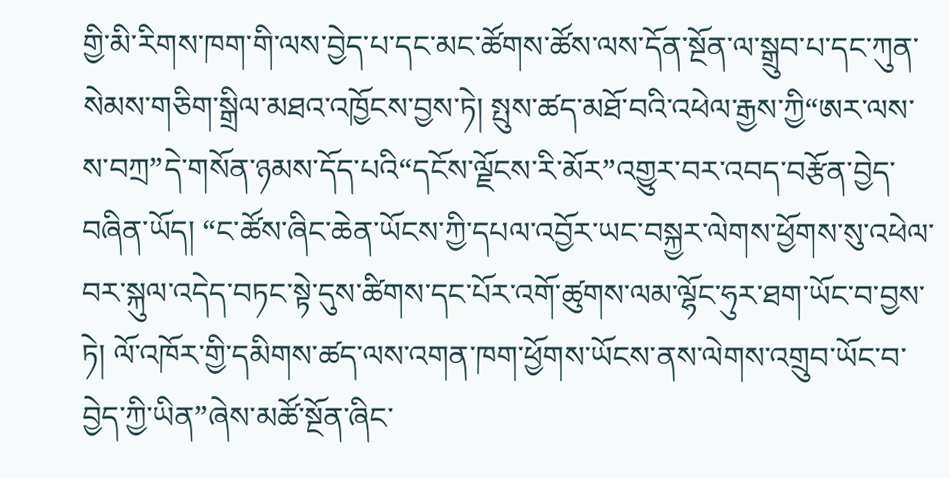གྱི་མི་རིགས་ཁག་གི་ལས་བྱེད་པ་དང་མང་ཚོགས་ཚོས་ལས་དོན་སྔོན་ལ་སྒྲུབ་པ་དང་ཀུན་སེམས་གཅིག་སྒྲིལ་མཐའ་འཁྱོངས་བྱས་ཏེ། སྤུས་ཚད་མཐོ་བའི་འཕེལ་རྒྱས་ཀྱི“ཨར་ལས་ས་བཀྲ”དེ་གསོན་ཉམས་དོད་པའི“དངོས་ལྗོངས་རི་མོར”འགྱུར་བར་འབད་བརྩོན་བྱེད་བཞིན་ཡོད། “ང་ཚོས་ཞིང་ཆེན་ཡོངས་ཀྱི་དཔལ་འབྱོར་ཡང་བསྐྱར་ལེགས་ཕྱོགས་སུ་འཕེལ་བར་སྐུལ་འདེད་བཏང་སྟེ་དུས་ཚིགས་དང་པོར་འགོ་ཚུགས་ལམ་ལྷོང་ཧུར་ཐག་ཡོང་བ་བྱས་ཏེ། ལོ་འཁོར་གྱི་དམིགས་ཚད་ལས་འགན་ཁག་ཕྱོགས་ཡོངས་ནས་ལེགས་འགྲུབ་ཡོང་བ་བྱེད་ཀྱི་ཡིན”ཞེས་མཚོ་སྔོན་ཞིང་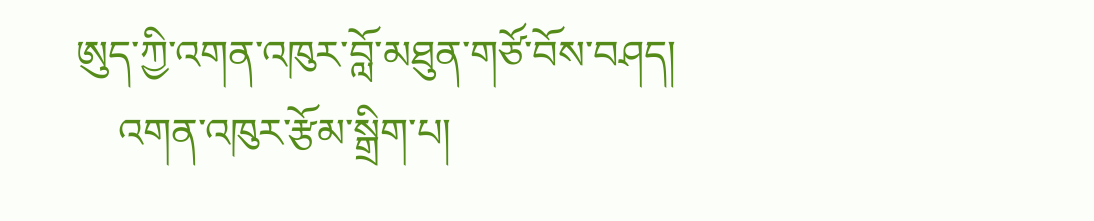ཨུད་ཀྱི་འགན་འཁུར་བློ་མཐུན་གཙོ་བོས་བཤད།
    འགན་འཁུར་རྩོམ་སྒྲིག་པ།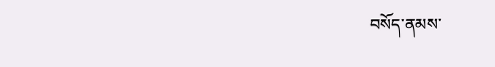བསོད་ནམས་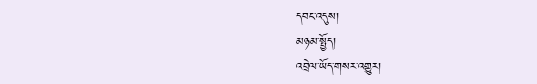དབང་འདུས།
མཉམ་སྤྱོད།
འབྲེལ་ཡོད་གསར་འགྱུར།